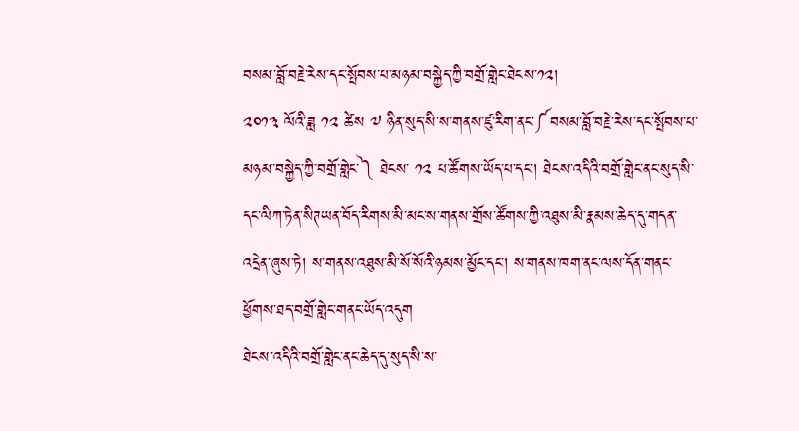བསམ་བློ་བརྗེ་རེས་དང་སྤོབས་པ་མཉམ་བསྐྱེད་ཀྱི་བགྲོ་གླེང་ཐེངས་༡༢།
༢༠༡༣ ལོའི་ཟླ ༡༢ ཚེས ༧ ཉིན་སུད་སི་ས་གནས་ཛུ་རིག་ནང་༼བསམ་བློ་བརྗེ་རེས་དང་སྤོབས་པ་མཉམ་བསྐྱེད་ཀྱི་བགྲོ་གླེང་༽ ཐེངས་ ༡༢ པ་ཚོགས་ཡོད་པ་དང་། ཐེངས་འདིའི་བགྲོ་གླེང་ནང་སུད་སི་དང་ལིཀ་ཏེན་སིཊཡན་བོད་རིགས་མི་མང་ས་གནས་གྲོས་ཚོགས་ཀྱི་འཐུས་མི་རྣམས་ཆེད་དུ་གདན་འདྲེན་ཞུས་ཏེ། ས་གནས་འཐུས་མི་སོ་སོའི་ཉམས་མྱོང་དང་། ས་གནས་ཁག་ནང་ལས་དོན་གནང་ཕྱོགས་ཐད་བགྲོ་གླེང་གནང་ཡོད་འདུག
ཐེངས་འདིའི་བགྲོ་གླེང་ནང་ཆེད་དུ་སུད་སི་ས་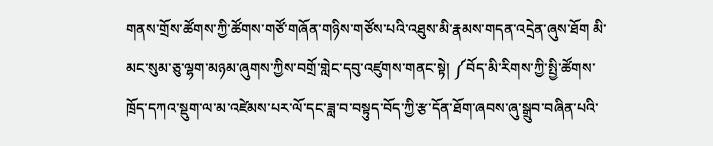གནས་གྲོས་ཚོགས་ཀྱི་ཚོགས་གཙོ་གཞོན་གཉིས་གཙོས་པའི་འཐུས་མི་རྣམས་གདན་འདྲེན་ཞུས་ཐོག མི་མང་སུམ་ཅུ་ལྷག་མཉམ་ཞུགས་ཀྱིས་བགྲོ་གླེང་དབུ་འཛུགས་གནང་སྟེ། ༼བོད་མི་རིགས་ཀྱི་སྤྱི་ཚོགས་ཁྲོད་དཀའ་སྡུག་ལ་མ་འཛེམས་པར་ལོ་དང་ཟླ་བ་བསྟུད་བོད་ཀྱི་རྩ་དོན་ཐོག་ཞབས་ཞུ་སྒྲུབ་བཞིན་པའི་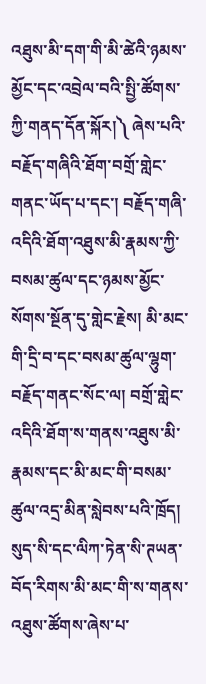འཐུས་མི་དག་གི་མི་ཚེའི་ཉམས་མྱོང་དང་འབྲེལ་བའི་སྤྱི་ཚོགས་ཀྱི་གནད་དོན་སྐོར།༽ ཞེས་པའི་བརྗོད་གཞིའི་ཐོག་བགྲོ་གླེང་གནང་ཡོད་པ་དང་། བརྗོད་གཞི་འདིའི་ཐོག་འཐུས་མི་རྣམས་ཀྱི་བསམ་ཚུལ་དང་ཉམས་མྱོང་སོགས་སྔོན་དུ་གླེང་རྗེས། མི་མང་གི་དྲི་བ་དང་བསམ་ཚུལ་ལྷུག་བརྗོད་གནང་སོང་ལ། བགྲོ་གླེང་འདིའི་ཐོག་ས་གནས་འཐུས་མི་རྣམས་དང་མི་མང་གི་བསམ་ཚུལ་འདྲ་མིན་སླེབས་པའི་ཁྲོད། སུད་སི་དང་ལིཀ་ཏེན་སི་ཊཡན་བོད་རིགས་མི་མང་གི་ས་གནས་འཐུས་ཚོགས་ཞེས་པ་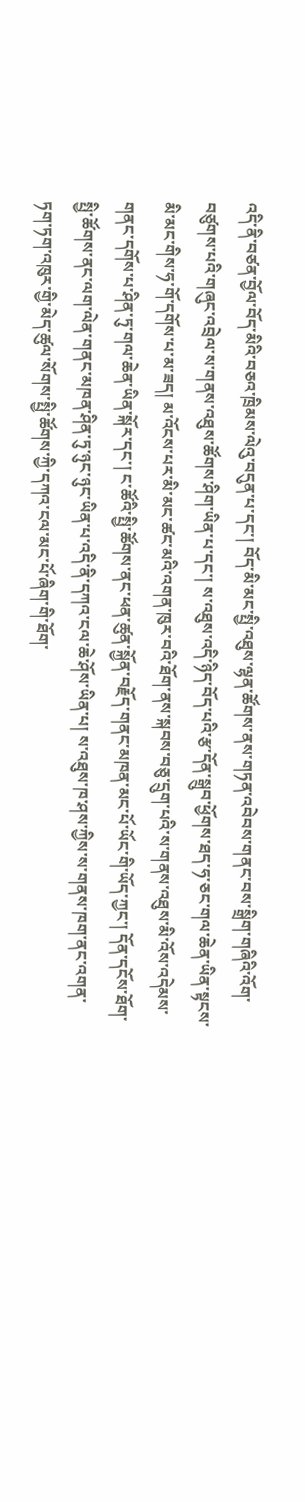འདི་ནི་བཙན་བྱོལ་བོད་མིའི་བཅའ་ཁྲིམས་ལེའུ་བདུན་པ་དང་། བོད་མི་མང་སྤྱི་འཐུས་ལྷན་ཚོགས་ནས་གཏན་འབེབས་གནང་བས་སྒྲིག་གཞིའི་འོག་བཙུགས་པའི་གཞུང་འབྲེལ་ས་གནས་འཐུས་ཚོགས་ཤིག་ཡིན་པ་དང་། ས་འཐུས་འདི་ཉིད་བོད་པའི་རྩ་དོན་སྒྲུབ་ཕྱོགས་ཐད་ཧ་ཅང་གལ་ཆེན་ཡིན་སྟངས་མི་མང་གིས་ཧ་གོ་དགོས་པ་མ་ཟད། མ་འོངས་པར་མི་མང་ཚང་མའི་འགན་ཁུར་བའི་ཐོག་ནས་སྐབས་བཅུ་དྲུག་པའི་ས་གནས་འཐུས་མི་འོས་འདེམས་གནང་དགོས་པ་ཤིན་ཏུ་གལ་ཆེན་ཡིན་སྐོར་དང་། ང་ཚོའི་སྤྱི་ཚོགས་ནང་ཕན་ཚུན་སྐྱོན་བརྗོད་གནང་མཁན་མང་པོ་ཡོང་གི་ཡོད་ཀྱང་། དོན་དངོས་ཐོག་སྤྱི་ཚོགས་ནང་ལག་ལེན་གནང་མཁན་ཤིན་ཏུ་ཉུང་ཉུང་ཡིན་པ་འདི་ནི་དཀའ་ངལ་ཆེ་ཤོས་ཡིན་པ། ས་འཐུས་ཁ་ཤས་ཀྱིས་ས་གནས་ཁག་ནང་འགན་ཏག་ཏག་འཁུར་གྱི་མེད་ཚུལ་སོགས་སྤྱི་ཚོགས་ཀྱི་དཀའ་ངལ་མང་པོ་ཞིག་གི་ཐོག་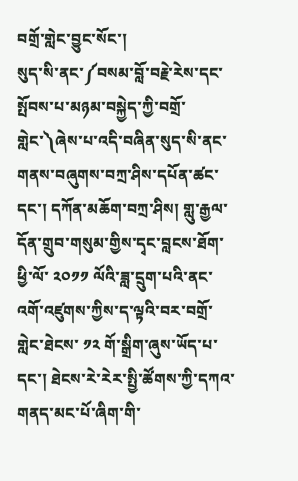བགྲོ་གླེང་བྱུང་སོང་།
སུད་སི་ནང་༼བསམ་བློ་བརྗེ་རེས་དང་སྤོབས་པ་མཉམ་བསྐྱེད་ཀྱི་བགྲོ་གླེང་༽ཞེས་པ་འདི་བཞིན་སུད་སི་ནང་གནས་བཞུགས་བཀྲ་ཤིས་དཔོན་ཚང་དང་། དཀོན་མཆོག་བཀྲ་ཤིས། གླུ་རྒྱལ་དོན་གྲུབ་གསུམ་གྱིས་དྭང་བླངས་ཐོག་ཕྱི་ལོ་ ༢༠༡༡ ལོའི་ཟླ་དྲུག་པའི་ནང་འགོ་འཛུགས་ཀྱིས་ད་ལྟའི་བར་བགྲོ་གླེང་ཐེངས་ ༡༢ གོ་སྒྲིག་ཞུས་ཡོད་པ་དང་། ཐེངས་རེ་རེར་སྤྱི་ཚོགས་ཀྱི་དཀའ་གནད་མང་པོ་ཞིག་གི་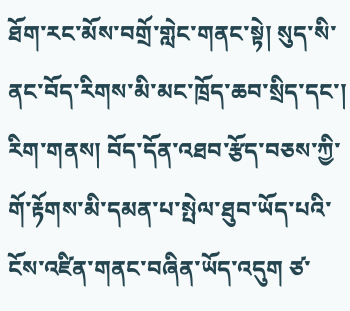ཐོག་རང་མོས་བགྲོ་གླེང་གནང་སྟེ། སུད་སི་ནང་བོད་རིགས་མི་མང་ཁྲོད་ཆབ་སྲིད་དང་། རིག་གནས། བོད་དོན་འཐབ་རྩོད་བཅས་ཀྱི་གོ་རྟོགས་མི་དམན་པ་སྤེལ་ཐུབ་ཡོད་པའི་ངོས་འཛིན་གནང་བཞིན་ཡོད་འདུག ཙ་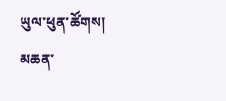ཡུལ་ཕུན་ཚོགས།
མཆན་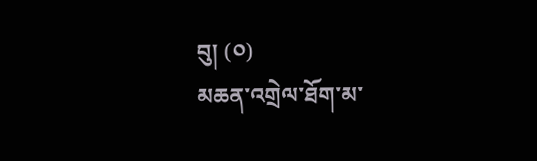བུ། (༠)
མཆན་འགྲེལ་ཐོག་མ་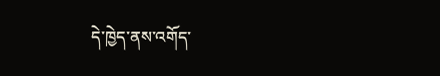དེ་ཁྱེད་ནས་འགོད་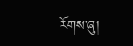རོགས་ཞུ།